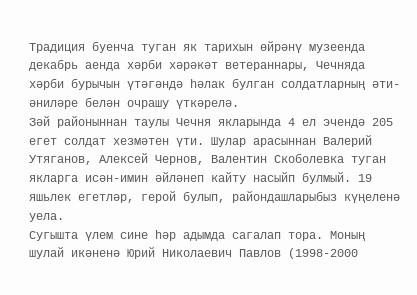Традиция буенча туган як тарихын өйрәнү музеенда декабрь аенда хәрби хәрәкәт ветераннары, Чечняда хәрби бурычын үтәгәндә һәлак булган солдатларның әти-әниләре белән очрашу үткәрелә.
Зәй районыннан таулы Чечня якларында 4 ел эчендә 205 егет солдат хезмәтен үти. Шулар арасыннан Валерий Утяганов, Алексей Чернов, Валентин Скоболевка туган якларга исән-имин әйләнеп кайту насыйп булмый. 19 яшьлек егетләр, герой булып, райондашларыбыз күңеленә уела.
Сугышта үлем сине һәр адымда сагалап тора. Моның шулай икәненә Юрий Николаевич Павлов (1998-2000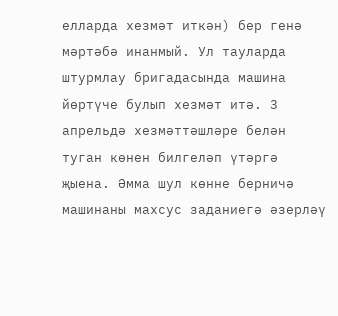елларда хезмәт иткән) бер генә мәртәбә инанмый. Ул тауларда штурмлау бригадасында машина йөртүче булып хезмәт итә. 3 апрельдә хезмәттәшләре белән туган көнен билгеләп үтәргә җыена. Әмма шул көнне берничә машинаны махсус заданиегә әзерләү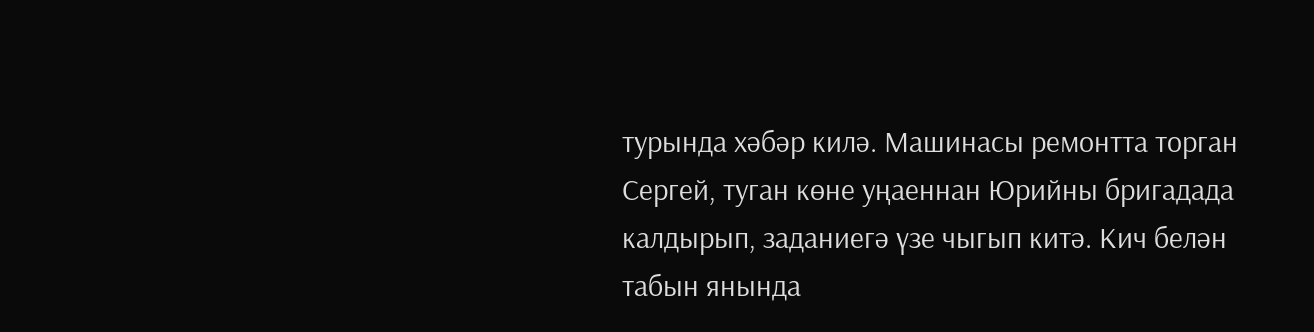турында хәбәр килә. Машинасы ремонтта торган Сергей, туган көне уңаеннан Юрийны бригадада калдырып, заданиегә үзе чыгып китә. Кич белән табын янында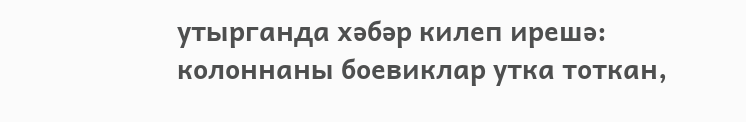утырганда хәбәр килеп ирешә: колоннаны боевиклар утка тоткан,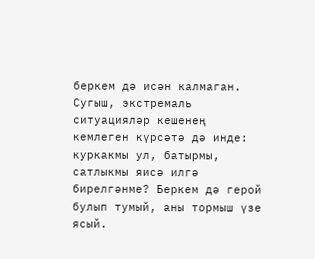беркем дә исән калмаган.
Сугыш, экстремаль ситуацияләр кешенең кемлеген күрсәтә дә инде: куркакмы ул, батырмы, сатлыкмы яисә илгә бирелгәнме? Беркем дә герой булып тумый, аны тормыш үзе ясый.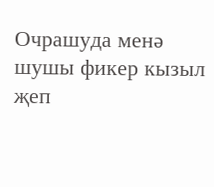Очрашуда менә шушы фикер кызыл җеп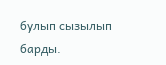булып сызылып барды.